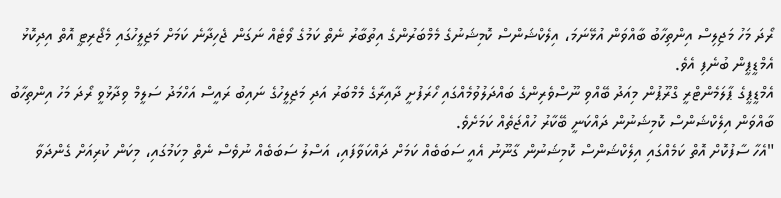ރޯދަ މަހު މަޖިލިސް އިންތިހާބު ބާއްވަން އުޅޭނަމަ، އިލެކްޝަންސް ކޮމިޝަނުގެ މެމްބަރުންގެ އިތުބާރު ނެތް ކަމުގެ ވޯޓެއް ނަގަން ޖެހިދާނެ ކަމަށް މަޖިލީހުގައި މެޖޯރިޓީ އޮތް އިދިކޮޅު އެމްޑީޕީން ބުނެފި އެވެ.
އެމްޑީޕީގެ ޕާލަމެންޓްރީ ގްރޫޕުން މިއަދު ބޭއްވި ނޫސްވެރިންގެ ބައްދަލުވުމެއްގައި ހޯރަފުށީ ދާއިރާގެ މެމްބަރު އަދި މަޖިލީހުގެ ނައިބު ރައީސް އަހްމަދު ސަލީމް ވިދާޅުވީ ރޯދަ މަހު އިންތިހާބު ބާއްވަން އިލެކްޝަންސް ކޮމިޝަނުން ދައްކަނީ ބޭކާރު ހުއްޖަތެއް ކަމަށެވެ.
"އެހާ ސާފުކޮށް އޮތް ކަމެއްގައި އިލެކްޝަންސް ކޮމިޝަނުން ގާނޫނު އެއީ ސަބަބެއް ކަމަށް ދައްކަވާފައި، އަސްލު ސަބަބެއް ނުވެސް ނެތް މިކަމުގައި، މިކަން ކުރިއަށް ގެންދަވާ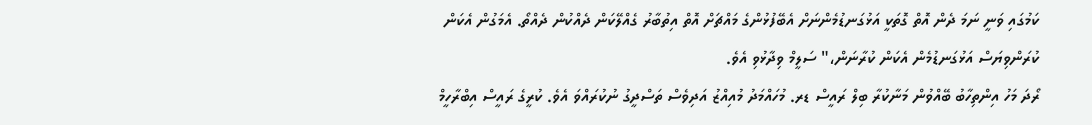ކަމުގައި ވަނީ ނަމަ ދެން އޮތް ގޮތަކީ އަޅުގަނޑުމެންނަށް އެބޭފުޅުންގެ މައްޗަށް އޮތް އިތުބާރު ގެއްލޭކަން ދެއްކުން ދެއްތޯ. އެމަގުން އެކަން ކުރަންވިޔަސް އަޅުގަނޑުމެން އެކަން ކުރާނަން،" ސަލީމް ވިދާޅުވި އެވެ.
ރޯދަ މަހު އިންތިހާބު ބޭއްވުން މަނާކުރާ ބިލް ރައީސް ޑރ. މުހައްމަދު މުއިއްޒު އަދިވެސް ތަސްދީގު ނުކުރައްވަ އެވެ. ކުރީގެ ރައީސް އިބްރާހީމް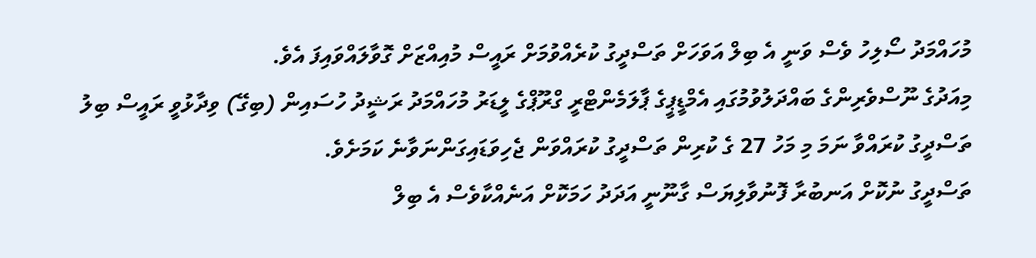މުހައްމަދު ސޯލިހު ވެސް ވަނީ އެ ބިލް އަވަހަށް ތަސްދީގު ކުރެއްވުމަށް ރައީސް މުއިއްޒަށް ގޮވާލައްވައިފަ އެވެ.
މިއަދުގެ ނޫސްވެރިންގެ ބައްދަލުވުމުގައި އެމްޑީޕީގެ ޕާލަމެންޓްރީ ގްރޫޕްގެ ލީޑަރު މުހައްމަދު ރަޝީދު ހުސައިން (ބިގޭ) ވިދާޅުވީ ރައީސް ބިލު ތަސްދީގު ކުރައްވާ ނަމަ މި މަހު 27 ގެ ކުރިން ތަސްދީގު ކުރައްވަން ޖެހިވަޑައިގަންނަވާނެ ކަމަށެވެ.
ތަސްދީގު ނުކޮށް އަނބުރާ ފޮނުވާލިޔަސް ގާނޫނީ އަދަދު ހަމަކޮށް އަނެއްކާވެސް އެ ބިލް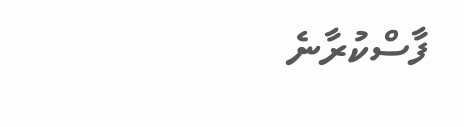ފާސްކުރާނެ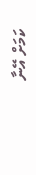ކަމަށް އޭނާ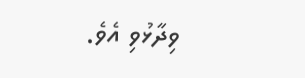ވިދާޅުވި އެވެ.